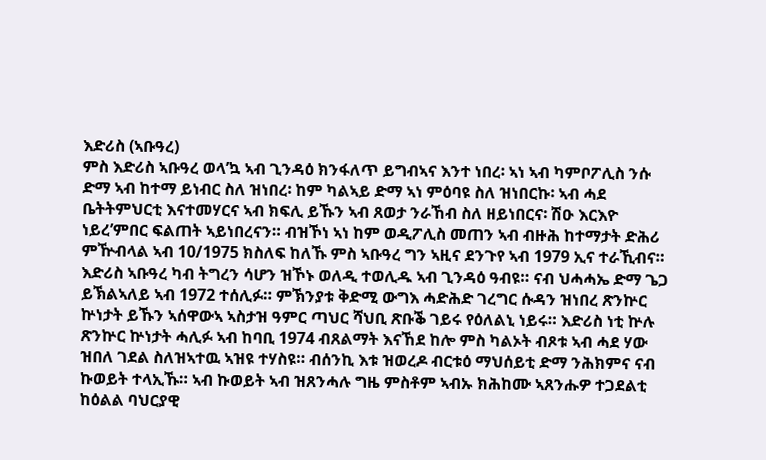እድሪስ (ኣቡዓረ)
ምስ እድሪስ ኣቡዓረ ወላ’ኳ ኣብ ጊንዳዕ ክንፋለጥ ይግብኣና እንተ ነበረ፡ ኣነ ኣብ ካምቦፖሊስ ንሱ ድማ ኣብ ከተማ ይነብር ስለ ዝነበረ፡ ከም ካልኣይ ድማ ኣነ ምዕባዩ ስለ ዝነበርኩ፡ ኣብ ሓደ ቤትትምህርቲ እናተመሃርና ኣብ ክፍሊ ይኹን ኣብ ጸወታ ንራኸብ ስለ ዘይነበርና፡ ሽዑ እርእዮ ነይረ’ምበር ፍልጠት ኣይነበረናን። ብዝኾነ ኣነ ከም ወዲፖሊስ መጠን ኣብ ብዙሕ ከተማታት ድሕሪ ምዅብላል ኣብ 10/1975 ክስለፍ ከለኹ ምስ ኣቡዓረ ግን ኣዚና ደንጉየ ኣብ 1979 ኢና ተራኺብና።
እድሪስ ኣቡዓረ ካብ ትግረን ሳሆን ዝኾኑ ወለዲ ተወሊዱ ኣብ ጊንዳዕ ዓብዩ። ናብ ህሓሓኤ ድማ ጌጋ ይኽልኣለይ ኣብ 1972 ተሰሊፉ። ምኽንያቱ ቅድሚ ውግእ ሓድሕድ ገረግር ሱዳን ዝነበረ ጽንኵር ኵነታት ይኹን ኣሰዋውኣ ኣስታዝ ዓምር ጣህር ሻህቢ ጽቡቕ ገይሩ የዕለልኒ ነይሩ። እድሪስ ነቲ ኵሉ ጽንኵር ኵነታት ሓሊፉ ኣብ ከባቢ 1974 ብጸልማት እናኸደ ከሎ ምስ ካልኦት ብጾቱ ኣብ ሓደ ሃው ዝበለ ገደል ስለዝኣተዉ ኣዝዩ ተሃስዩ። ብሰንኪ እቱ ዝወረዶ ብርቱዕ ማህሰይቲ ድማ ንሕክምና ናብ ኩወይት ተላኢኹ። ኣብ ኩወይት ኣብ ዝጸንሓሉ ግዜ ምስቶም ኣብኡ ክሕከሙ ኣጸንሑዎ ተጋደልቲ ከዕልል ባህርያዊ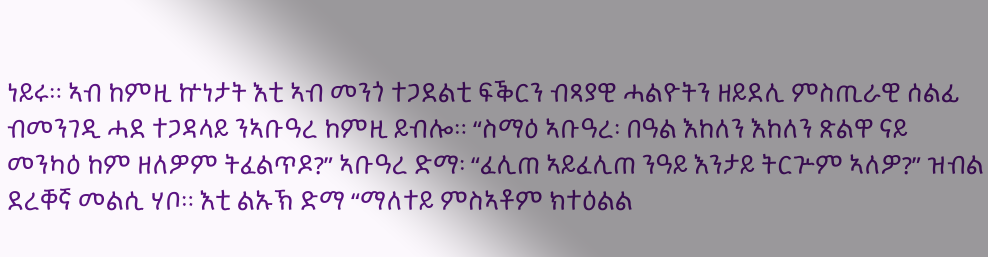ነይሩ። ኣብ ከምዚ ኵነታት እቲ ኣብ መንጎ ተጋደልቲ ፍቕርን ብጻያዊ ሓልዮትን ዘይደሊ ምስጢራዊ ሰልፊ ብመንገዲ ሓደ ተጋዳላይ ንኣቡዓረ ከምዚ ይብሎ። “ስማዕ ኣቡዓረ፡ በዓል እከለን እከለን ጽልዋ ናይ መንካዕ ከም ዘለዎም ትፈልጥዶ?” ኣቡዓረ ድማ፡ “ፈሊጠ ኣይፈሊጠ ንዓይ እንታይ ትርጕም ኣለዎ?” ዝብል ደረቐኛ መልሲ ሃቦ። እቲ ልኡኽ ድማ “ማለተይ ምስኣቶም ክተዕልል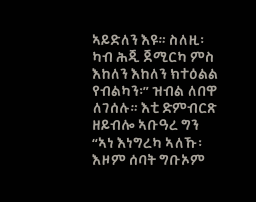ኣይድለን እዩ። ስለዚ፡ ካብ ሕጂ ጀሚርካ ምስ እከለን እከለን ክተዕልል የብልካን፡” ዝብል ለበዋ ለገሰሉ። እቲ ድምብርጽ ዘይብሎ ኣቡዓረ ግን “ኣነ እነግረካ ኣለኹ፡ እዞም ሰባት ግቡኦም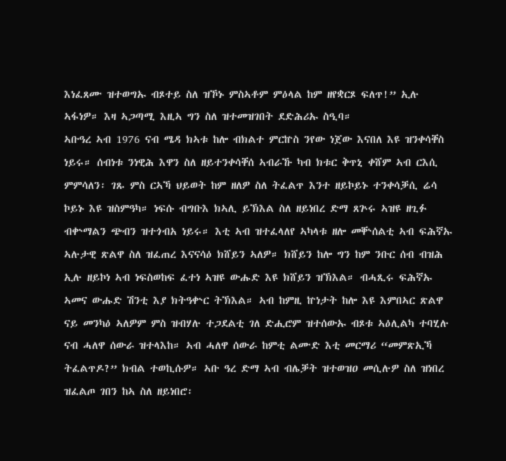እነፈጸሙ ዝተወግኡ ብጾተይ ስለ ዝኾኑ ምስኣቶም ምዕላል ከም ዘየቋርጾ ፍለጥ!” ኢሉ ኣፋነዎ። እዛ ኣጋጣሚ እዚኣ ግን ስለ ዝተመዝገበት ደድሕሪኡ ስዒባ።
ኣቡዓረ ኣብ 1976 ናብ ሜዳ ክኣቱ ከሎ ብክልተ ምርኵስ ንየው ነጀው እናበለ እዩ ዝንቀሳቐስ ነይሩ። ሰብነቱ ንነዊሕ እዋን ስለ ዘይተንቀሳቐሰ ኣብራኹ ካብ ክቱር ቅጥኒ ቀሸም ኣብ ርእሲ ምምሳለን፡ ገጹ ምስ ርኣኻ ህይወት ከም ዘለዎ ስለ ትፈልጥ እንተ ዘይኮይኑ ተንቀሳቓሲ ሬሳ ኮይኑ እዩ ዝስምዓካ። ነፍሱ ብግቡእ ክኣሊ ይኽእል ስለ ዘይነበረ ድማ ጸጕሩ ኣዝዩ ዘጊፉ ብቍማልን ጭብን ዝተጎብአ ነይሩ። እቲ ኣብ ዝተፈላለየ ኣካላቱ ዘሎ መቝሰልቲ ኣብ ፍሕኛኡ ኣሉታዊ ጽልዋ ስለ ዝፈጠረ እናናሳዕ ክሸይን ኣለዎ። ክሸይን ከሎ ግን ከም ንቡር ሰብ ብዝሕ ኢሉ ዘይኮነ ኣብ ነፍስወከፍ ፈተነ ኣዝዩ ውሑድ እዩ ክሸይን ዝኽእል። ብሓጺሩ ፍሕኛኡ ኣመና ውሑድ ሽንቲ እያ ክትዓቍር ትኽእል። ኣብ ከምዚ ኵነታት ከሎ እዩ እምበኣር ጽልዋ ናይ መንካዕ ኣለዎም ምስ ዝብሃሉ ተጋደልቲ ገለ ድሒሮም ዝተሰውኡ ብጾቱ ኣዕሊልካ ተባሂሉ ናብ ሓለዋ ሰውራ ዝተላእከ። ኣብ ሓለዋ ሰውራ ከምቲ ልሙድ እቲ መርማሪ “መምጽኢኻ ትፈልጥዶ?” ክብል ተወኪሱዎ። ኣቡ ዓረ ድማ ኣብ ብሌቓት ዝተወዝዐ መሲሉዎ ስለ ዝነበረ ዝፈልጦ ገበን ከኣ ስለ ዘይነበሮ፡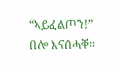“ኣይፈልጦን!” በሎ እናሰሓቐ።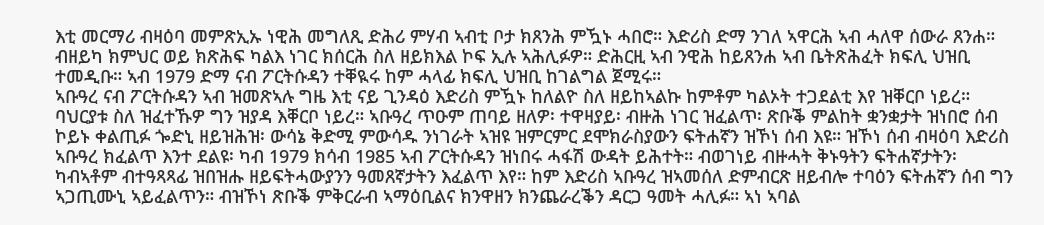እቲ መርማሪ ብዛዕባ መምጽኢኡ ነዊሕ መግለጺ ድሕሪ ምሃብ ኣብቲ ቦታ ክጸንሕ ምዃኑ ሓበሮ። እድሪስ ድማ ንገለ ኣዋርሕ ኣብ ሓለዋ ሰውራ ጸንሐ። ብዘይካ ክምህር ወይ ክጽሕፍ ካልእ ነገር ክሰርሕ ስለ ዘይክእል ኮፍ ኢሉ ኣሕሊፉዎ። ድሕርዚ ኣብ ንዊሕ ከይጸንሐ ኣብ ቤትጽሕፈት ክፍሊ ህዝቢ ተመዲቡ። ኣብ 1979 ድማ ናብ ፖርትሱዳን ተቐዪሩ ከም ሓላፊ ክፍሊ ህዝቢ ከገልግል ጀሚሩ።
ኣቡዓረ ናብ ፖርትሱዳን ኣብ ዝመጽኣሉ ግዜ እቲ ናይ ጊንዳዕ እድሪስ ምዃኑ ከለልዮ ስለ ዘይከኣልኩ ከምቶም ካልኦት ተጋደልቲ እየ ዝቐርቦ ነይረ። ባህርያቱ ስለ ዝፈተኹዎ ግን ዝያዳ እቐርቦ ነይረ። ኣቡዓረ ጥዑም ጠባይ ዘለዎ፡ ተዋዛያይ፡ ብዙሕ ነገር ዝፈልጥ፡ ጽቡቕ ምልከት ቋንቋታት ዝነበሮ ሰብ ኮይኑ ቀልጢፉ ጐድኒ ዘይዝሕዝ፡ ውሳኔ ቅድሚ ምውሳዱ ንነገራት ኣዝዩ ዝምርምር ደሞክራስያውን ፍትሐኛን ዝኾነ ሰብ እዩ። ዝኾነ ሰብ ብዛዕባ እድሪስ ኣቡዓረ ክፈልጥ እንተ ደልዩ፡ ካብ 1979 ክሳብ 1985 ኣብ ፖርትሱዳን ዝነበሩ ሓፋሽ ውዳት ይሕተት። ብወገነይ ብዙሓት ቅኑዓትን ፍትሐኛታትን፡ ካብኣቶም ብተዓጻጻፊ ዝበዝሑ ዘይፍትሓውያንን ዓመጸኛታትን እፈልጥ እየ። ከም እድሪስ ኣቡዓረ ዝኣመሰለ ድምብርጽ ዘይብሎ ተባዕን ፍትሐኛን ሰብ ግን ኣጋጢሙኒ ኣይፈልጥን። ብዝኾነ ጽቡቕ ምቅርራብ ኣማዕቢልና ክንዋዘን ክንጨራረቕን ዳርጋ ዓመት ሓሊፉ። ኣነ ኣባል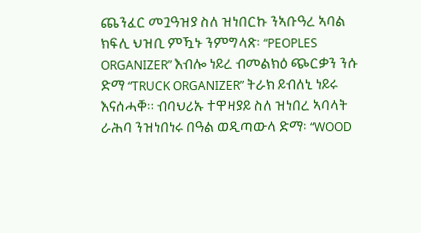ጨንፈር መጓዓዝያ ስለ ዝነበርኩ ንኣቡዓረ ኣባል ክፍሊ ህዝቢ ምዃኑ ንምግላጽ፡ “PEOPLES ORGANIZER” እብሎ ነይረ ብመልክዕ ጭርቃን ንሱ ድማ “TRUCK ORGANIZER” ትራክ ይብለኒ ነይሩ እናሰሓቐ። ብባህሪኡ ተዋዛያይ ስለ ዝነበረ ኣባላት ራሕባ ንዝነበነሩ በዓል ወዲጣውላ ድማ፡ “WOOD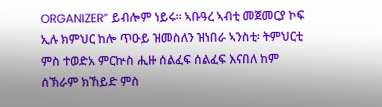ORGANIZER” ይብሎም ነይሩ። ኣቡዓረ ኣብቲ መጀመርያ ኮፍ ኢሉ ክምህር ከሎ ጥዑይ ዝመስለን ዝነበራ ኣንስቲ፡ ትምህርቲ ምስ ተወድአ ምርኵስ ሒዙ ሰልፈፍ ሰልፈፍ እናበለ ከም ሰኽራም ክኸይድ ምስ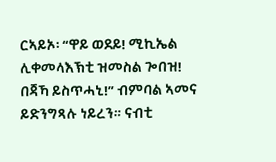ርኣይኦ፡ “ዋይ ወደይ! ሚኪኤል ሊቀመላእኽቲ ዝመስል ጐበዝ! በጃኻ ይስጥሓኒ!” ብምባል ኣመና ይድንግጻሉ ነይረን። ናብቲ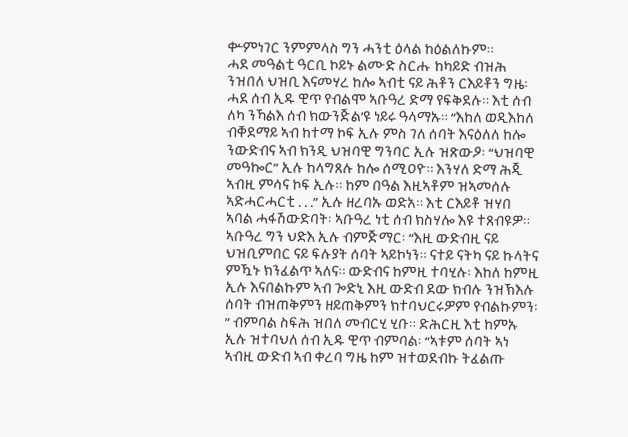ቍምነገር ንምምላስ ግን ሓንቲ ዕላል ከዕልለኩም።
ሓደ መዓልቲ ዓርቢ ኮይኑ ልሙድ ስርሑ ከካይድ ብዝሕ ንዝበለ ህዝቢ እናመሃረ ከሎ ኣብቲ ናይ ሕቶን ርእይቶን ግዜ፡ ሓደ ሰብ ኢዱ ዊጥ የብልሞ ኣቡዓረ ድማ የፍቅደሉ። እቲ ሰብ ለካ ንኻልእ ሰብ ክውንጅል’ዩ ነይሩ ዓላማኡ። “እከለ ወዲእከለ ብቐደማይ ኣብ ከተማ ኮፍ ኢሉ ምስ ገለ ሰባት እናዕለለ ከሎ ንውድብና ኣብ ክንዲ ህዝባዊ ግንባር ኢሉ ዝጽውዖ፡ “ህዝባዊ መዓኰር” ኢሉ ከላግጸሉ ከሎ ሰሚዐዮ። እንሃለ ድማ ሕጂ ኣብዚ ምሳና ኮፍ ኢሉ። ከም በዓል እዚኣቶም ዝኣመሰሉ ኣድሓርሓርቲ . . .” ኢሉ ዘረባኡ ወድአ። እቲ ርእይቶ ዝሃበ ኣባል ሓፋሽውድባት፡ ኣቡዓረ ነቲ ሰብ ክስሃሎ እዩ ተጸብዩዎ። ኣቡዓረ ግን ህድእ ኢሉ ብምጅማር፡ “እዚ ውድብዚ ናይ ህዝቢምበር ናይ ፍሉያት ሰባት ኣይኮነን። ናተይ ናትካ ናይ ኩላትና ምዃኑ ክንፈልጥ ኣለና። ውድብና ከምዚ ተባሂሉ፡ እከለ ከምዚ ኢሉ እናበልኩም ኣብ ጐድኒ እዚ ውድብ ደው ክብሉ ንዝኽእሉ ሰባት ብዝጠቅምን ዘይጠቅምን ክተባህርሩዎም የብልኩምን፡” ብምባል ስፍሕ ዝበለ መብርሂ ሂቡ። ድሕርዚ እቲ ከምኡ ኢሉ ዝተባህለ ሰብ ኢዱ ዊጥ ብምባል፡ “ኣቱም ሰባት ኣነ ኣብዚ ውድብ ኣብ ቀረባ ግዜ ከም ዝተወደብኩ ትፈልጡ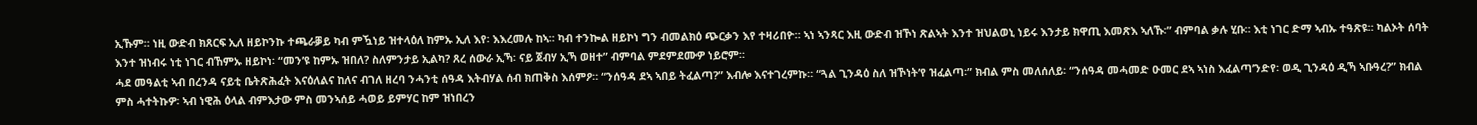ኢኹም። ነዚ ውድብ ክጸርፍ ኢለ ዘይኮንኩ ተጫራቓይ ካብ ምዃነይ ዝተላዕለ ከምኡ ኢለ እየ፡ እእረመሉ ከኣ። ካብ ተንኰል ዘይኮነ ግን ብመልክዕ ጭርቃን እየ ተዛሪበዮ። ኣነ ኣንጻር እዚ ውድብ ዝኾነ ጽልኣት እንተ ዝህልወኒ ነይሩ እንታይ ክዋጢ እመጽእ ኣለኹ፡” ብምባል ቃሉ ሂቡ። እቲ ነገር ድማ ኣብኡ ተዓጽዩ። ካልኦት ሰባት እንተ ዝነብሩ ነቲ ነገር ብኸምኡ ዘይኮነ፡ “መን’ዩ ከምኡ ዝበለ? ስለምንታይ ኢልካ? ጸረ ሰውራ ኢኻ፡ ናይ ጀብሃ ኢኻ ወዘተ” ብምባል ምደምደሙዎ ነይሮም።
ሓደ መዓልቲ ኣብ በረንዳ ናይቲ ቤትጽሕፈት እናዕለልና ከለና ብገለ ዘረባ ንሓንቲ ሰዓዳ እትብሃል ሰብ ክጠቅስ እሰምዖ። “ንሰዓዳ ደኣ ኣበይ ትፈልጣ?” እብሎ እናተገረምኩ። “ጓል ጊንዳዕ ስለ ዝኾነት’የ ዝፈልጣ፡” ክብል ምስ መለሰለይ፡ “ንሰዓዳ መሓመድ ዑመር ደኣ ኣነስ እፈልጣ’ንድየ፡ ወዲ ጊንዳዕ ዲኻ ኣቡዓረ?” ክብል ምስ ሓተትኩዎ፡ ኣብ ነዊሕ ዕላል ብምእታው ምስ መንኣሰይ ሓወይ ይምሃር ከም ዝነበረን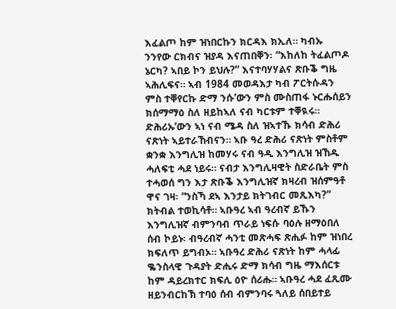እፈልጦ ከም ዝነበርኩን ክርዳእ ክኢለ። ካብኡ ንንየው ርክብና ዝያዳ እናጠበቐን፡ “እከለከ ትፈልጦዶ ኔርካ? ኣበይ ኮን ይህሉ?” እናተባሃሃልና ጽቡቕ ግዜ ኣሕሊፍና። ኣብ 1984 መወዳእታ ካብ ፖርትሱዳን ምስ ተቐየርኩ ድማ ንሱ’ውን ምስ ሙስጠፋ ኑርሑሰይን ክሰማማዕ ስለ ዘይከኣለ ናብ ካርቱም ተቐዪሩ። ድሕሪኡ’ውን ኣነ ናብ ሜዳ ስለ ዝኣተኹ ክሳብ ድሕሪ ናጽነት ኣይተራኸብናን። ኣቡ ዓረ ድሕሪ ናጽነት ምስቶም ቋንቋ እንግሊዝ ከመሃሩ ናብ ዓዲ እንግሊዝ ዝኸዱ ሓለፍቲ ሓደ ነይሩ። ናብታ እንግሊዛዊት ስድራቤት ምስ ተሓወሰ ግን እታ ጽቡቕ እንግሊዝኛ ክዛረብ ዝሰምዓቶ ዋና ገዛ፡ “ንስኻ ደኣ እንታይ ክትገብር መጺእካ?” ክትብል ተወኪሳቶ። ኣቡዓረ ኣብ ዓረብኛ ይኹን እንግሊዝኛ ብምንባብ ጥራይ ነፍሱ ባዕሉ ዘማዕበለ ሰብ ኮይኑ፡ ብዓረብኛ ሓንቲ መጽሓፍ ጽሒፉ ከም ዝነበረ ክፍለጥ ይግብኦ። ኣቡዓረ ድሕሪ ናጽነት ከም ሓላፊ ቈንስላዊ ጉዳያት ድሒሩ ድማ ክሳብ ግዜ ማእሰርቱ ከም ዳይረክተር ክፍሊ ዕዮ ሰሪሑ። ኣቡዓረ ሓደ ፈጺሙ ዘይንብርከኽ ተባዕ ሰብ ብምንባሩ ጓለይ ሰበይተይ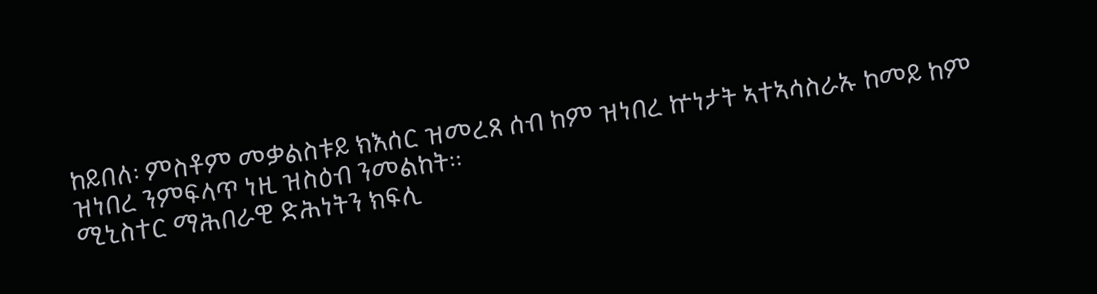ከይበለ፡ ምስቶም መቃልስቱይ ክእሰር ዝመረጸ ሰብ ከም ዝነበረ ኵነታት ኣተኣሳስራኡ ከመይ ከም ዝነበረ ንምፍላጥ ነዚ ዝስዕብ ንመልከት።
ሚኒስተር ማሕበራዊ ድሕነትን ክፍሊ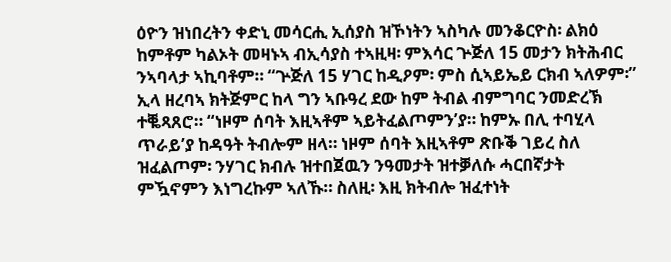ዕዮን ዝነበረትን ቀድኒ መሳርሒ ኢሰያስ ዝኾነትን ኣስካሉ መንቆርዮስ፡ ልክዕ ከምቶም ካልኦት መዛኑኣ ብኢሳያስ ተኣዚዛ፡ ምእሳር ጕጅለ 15 መታን ክትሕብር ንኣባላታ ኣኪባቶም። “ጕጅለ 15 ሃገር ከዲዖም፡ ምስ ሲኣይኤይ ርክብ ኣለዎም፡” ኢላ ዘረባኣ ክትጅምር ከላ ግን ኣቡዓረ ደው ከም ትብል ብምግባር ንመድረኽ ተቘጻጸሮ። “ነዞም ሰባት እዚኣቶም ኣይትፈልጦምን’ያ። ከምኡ በሊ ተባሂላ ጥራይ’ያ ከዳዓት ትብሎም ዘላ። ነዞም ሰባት እዚኣቶም ጽቡቕ ገይረ ስለ ዝፈልጦም፡ ንሃገር ክብሉ ዝተበጀዉን ንዓመታት ዝተቓለሱ ሓርበኛታት ምዃኖምን እነግረኩም ኣለኹ። ስለዚ፡ እዚ ክትብሎ ዝፈተነት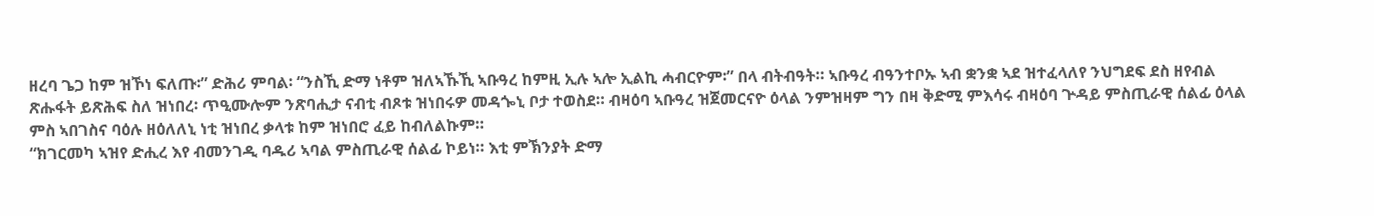ዘረባ ጌጋ ከም ዝኾነ ፍለጡ፡” ድሕሪ ምባል፡ “ንስኺ ድማ ነቶም ዝለኣኹኺ ኣቡዓረ ከምዚ ኢሉ ኣሎ ኢልኪ ሓብርዮም፡” በላ ብትብዓት። ኣቡዓረ ብዓንተቦኡ ኣብ ቋንቋ ኣደ ዝተፈላለየ ንህግደፍ ደስ ዘየብል ጽሑፋት ይጽሕፍ ስለ ዝነበረ፡ ጥዒሙሎም ንጽባሒታ ናብቲ ብጾቱ ዝነበሩዎ መዳጐኒ ቦታ ተወስደ። ብዛዕባ ኣቡዓረ ዝጀመርናዮ ዕላል ንምዝዛም ግን በዛ ቅድሚ ምእሳሩ ብዛዕባ ጕዳይ ምስጢራዊ ሰልፊ ዕላል ምስ ኣበገስና ባዕሉ ዘዕለለኒ ነቲ ዝነበረ ቃላቱ ከም ዝነበሮ ፈይ ከብለልኩም።
“ክገርመካ ኣዝየ ድሒረ እየ ብመንገዲ ባዱሪ ኣባል ምስጢራዊ ሰልፊ ኮይነ። እቲ ምኽንያት ድማ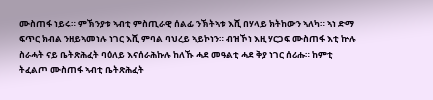ሙስጠፋ ነይሩ። ምኽንያቱ ኣብቲ ምስጢራዊ ሰልፊ ንኽትኣቱ እሺ በሃላይ ክትከውን ኣለካ። ኣነ ድማ ፍጥር ክብል ንዘይኣመነሉ ነገር እሺ ምባል ባህረይ ኣይኮነን። ብዝኾነ እዚ ሃርጋፍ ሙስጠፋ እቲ ኵሉ ስራሓት ናይ ቤትጽሕፈት ባዕለይ እናሰራሕኩሉ ከለኹ ሓደ መዓልቲ ሓደ ቅያ ነገር ሰሪሑ። ከምቲ ትፈልጦ ሙስጠፋ ኣብቲ ቤትጽሕፈት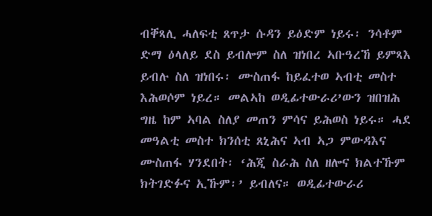ብቐጻሊ ሓለፍቲ ጸጥታ ሱዳን ይዕድም ነይሩ፡ ንሳቶም ድማ ዕላለይ ደስ ይብሎም ስለ ዝነበረ ኣቡዓረኸ ይምጻእ ይብሉ ስለ ዝነበሩ፡ ሙስጠፋ ከይፈተወ ኣብቲ መስተ እሕወሶም ነይረ። መልኣከ ወዲፊተውራሪ’ውን ዝበዝሕ ግዜ ከም ኣባል ስለያ መጠን ምሳና ይሕወስ ነይሩ። ሓደ መዓልቲ መስተ ክንሰቲ ጸኒሕና ኣብ ኣጋ ምውዳእና ሙስጠፋ ሃንደበት፡ ‘ሕጂ ስራሕ ስለ ዘሎና ክልተኹም ክትገድፉና ኢኹም፡’ ይብለና። ወዲፊተውራሪ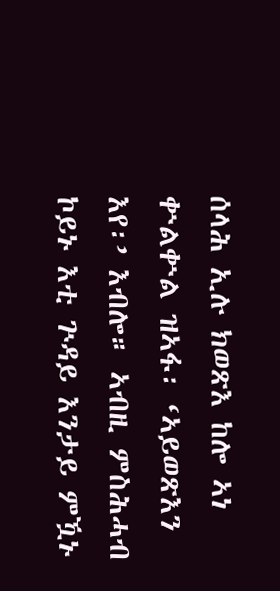ሰላሕ ኢሉ ክወጽእ ከሎ ኣነ ቍልቍል ዝኣፋ፡ ‘ኣይወጽእን እየ፡’ እብሎ። ኣብዚ ምስሕሓብ ኮይኑ እቲ ጕዳይ እንታይ ምዃኑ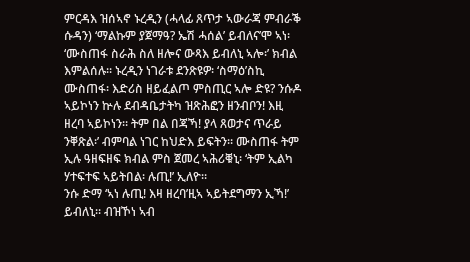ምርዳእ ዝሰኣኖ ኑረዲን (ሓላፊ ጸጥታ ኣውራጃ ምብራቕ ሱዳን) ‘ማልኩም ያጀማዓ? ኤሽ ሓሰል’ ይብለና’ሞ ኣነ፡ ‘ሙስጠፋ ስራሕ ስለ ዘሎና ውጻእ ይብለኒ ኣሎ፡’ ክብል እምልሰሉ። ኑረዲን ነገራቱ ደንጽዩዎ፡ ‘ስማዕ’ስኪ ሙስጠፋ፡ እድሪስ ዘይፈልጦ ምስጢር ኣሎ ድዩ? ንሱዶ ኣይኮነን ኵሉ ደብዳቤታትካ ዝጽሕፎን ዘንብቦን! እዚ ዘረባ ኣይኮነን። ትም በል በጃኻ! ያላ ጸወታና ጥራይ ንቐጽል፡’ ብምባል ነገር ከህድእ ይፍትን። ሙስጠፋ ትም ኢሉ ዓዘፍዘፍ ክብል ምስ ጀመረ ኣሕሪቑኒ፡ ‘ትም ኢልካ ሃተፍተፍ ኣይትበል፡ ሉጢ!’ ኢለዮ።
ንሱ ድማ ‘ኣነ ሉጢ! እዛ ዘረባ’ዚኣ ኣይትደግማን ኢኻ!’ ይብለኒ። ብዝኾነ ኣብ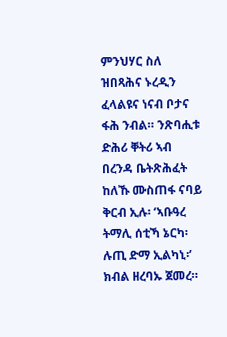ምንህሃር ስለ ዝበጻሕና ኑረዲን ፈላልዩና ነናብ ቦታና ፋሕ ንብል። ንጽባሒቱ ድሕሪ ቐትሪ ኣብ በረንዳ ቤትጽሕፈት ከለኹ ሙስጠፋ ናባይ ቅርብ ኢሉ፡ ‘ኣቡዓረ ትማሊ ሰቲኻ ኔርካ፡ ሉጢ ድማ ኢልካኒ፡’ ክብል ዘረባኡ ጀመረ።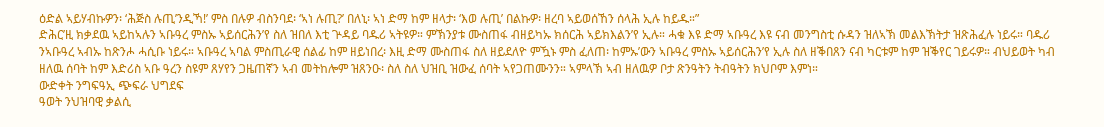ዕድል ኣይሃብኩዎን፡ ‘ሕጅስ ሉጢ’ንዲኻ!’ ምስ በሉዎ ብስንባደ፡ ‘ኣነ ሉጢ?’ በለኒ፡ ኣነ ድማ ከም ዘላታ፡ ‘እወ ሉጢ’ በልኩዎ፡ ዘረባ ኣይወሰኸን ሰላሕ ኢሉ ከይዱ።”
ድሕር’ዚ ክቃደዉ ኣይከኣሉን ኣቡዓረ ምስኡ ኣይሰርሕን’የ ስለ ዝበለ እቲ ጕዳይ ባዱሪ ኣትዩዎ። ምኽንያቱ ሙስጠፋ ብዘይካኡ ክሰርሕ ኣይክእልን’የ ኢሉ። ሓቁ እዩ ድማ ኣቡዓረ እዩ ናብ መንግስቲ ሱዳን ዝለኣኽ መልእኽትታ ዝጽሕፈሉ ነይሩ። ባዱሪ ንኣቡዓረ ኣብኡ ከጽንሖ ሓሲቡ ነይሩ። ኣቡዓረ ኣባል ምስጢራዊ ሰልፊ ከም ዘይነበረ፡ እዚ ድማ ሙስጠፋ ስለ ዘይደለዮ ምዃኑ ምስ ፈለጠ፡ ከምኡ’ውን ኣቡዓረ ምስኡ ኣይሰርሕን’የ ኢሉ ስለ ዘቕበጸን ናብ ካርቱም ከም ዝቕየር ገይሩዎ። ብህይወት ካብ ዘለዉ ሰባት ከም እድሪስ ኣቡ ዓረን ስዩም ጸሃየን ጋዜጠኛን ኣብ መትከሎም ዝጸንዑ፡ ስለ ስለ ህዝቢ ዝውፈ ሰባት ኣየጋጠሙንን። ኣምላኽ ኣብ ዘለዉዎ ቦታ ጽንዓትን ትብዓትን ክህቦም እምነ።
ውድቀት ንግፍዓኢ ጭፍራ ህግደፍ
ዓወት ንህዝባዊ ቃልሲ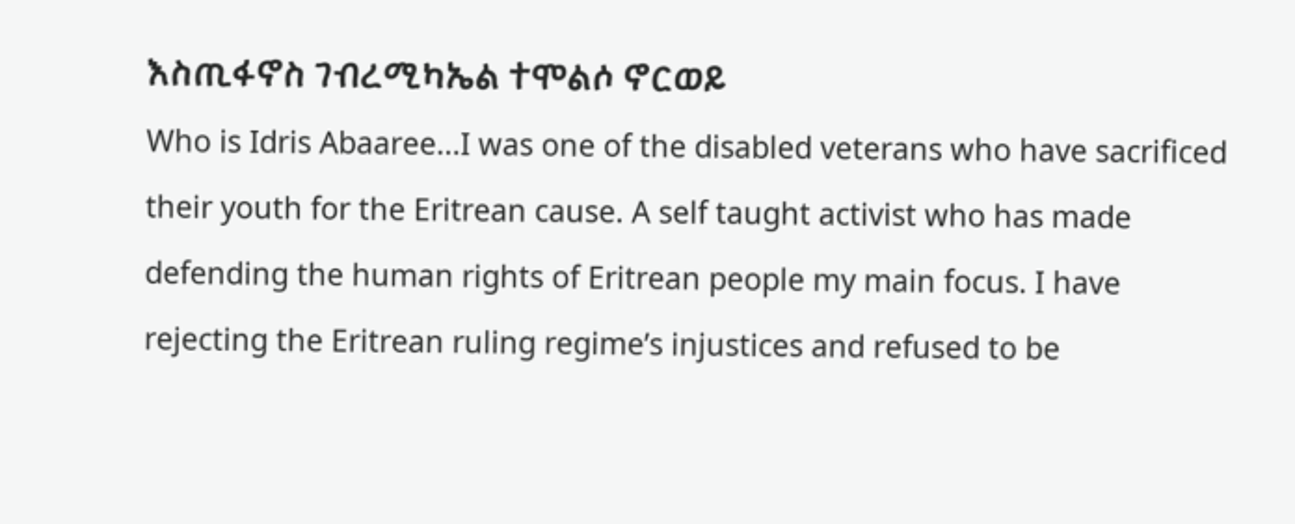እስጢፋኖስ ገብረሚካኤል ተሞልሶ ኖርወይ
Who is Idris Abaaree...I was one of the disabled veterans who have sacrificed their youth for the Eritrean cause. A self taught activist who has made defending the human rights of Eritrean people my main focus. I have rejecting the Eritrean ruling regime’s injustices and refused to be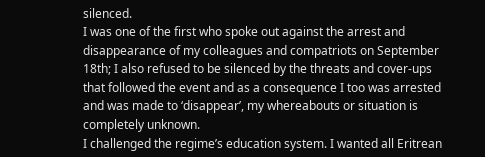silenced.
I was one of the first who spoke out against the arrest and disappearance of my colleagues and compatriots on September 18th; I also refused to be silenced by the threats and cover-ups that followed the event and as a consequence I too was arrested and was made to ‘disappear’, my whereabouts or situation is completely unknown.
I challenged the regime’s education system. I wanted all Eritrean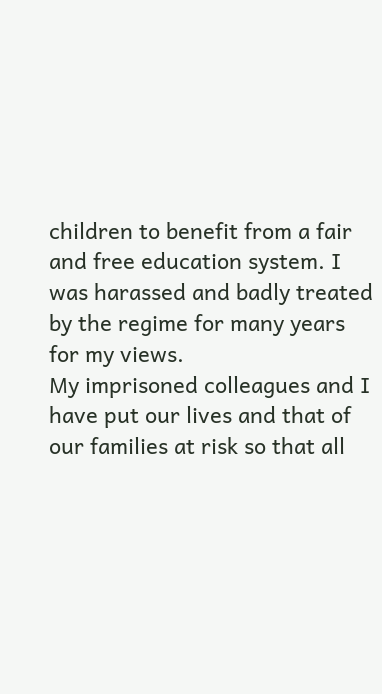children to benefit from a fair and free education system. I was harassed and badly treated by the regime for many years for my views.
My imprisoned colleagues and I have put our lives and that of our families at risk so that all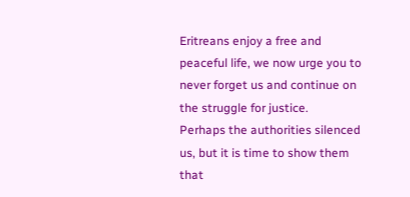Eritreans enjoy a free and peaceful life, we now urge you to never forget us and continue on the struggle for justice.
Perhaps the authorities silenced us, but it is time to show them that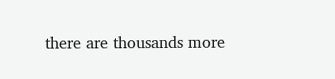there are thousands more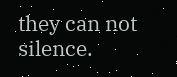they can not silence.